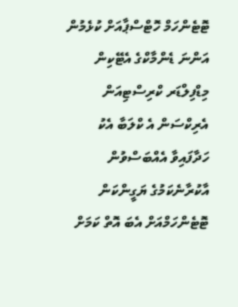ޓޮޓެންހަމް ހޮޓްސްޕާއަށް ކުޅެމުން އަންނަ ޑެންމާކްގެ އެޓޭކިން މިޑްފިލްޑަރ ކްރިސްޓިއަން އެރިކްސަން އެ ކްލަބާ އެކު ހަދާފައިވާ އެއްބަސްވުން އާކުރާނެކަމުގެ ޔަގީންކަން ޓޮޓެންހަމްއަށް އެބަ އޮތް ކަމަށް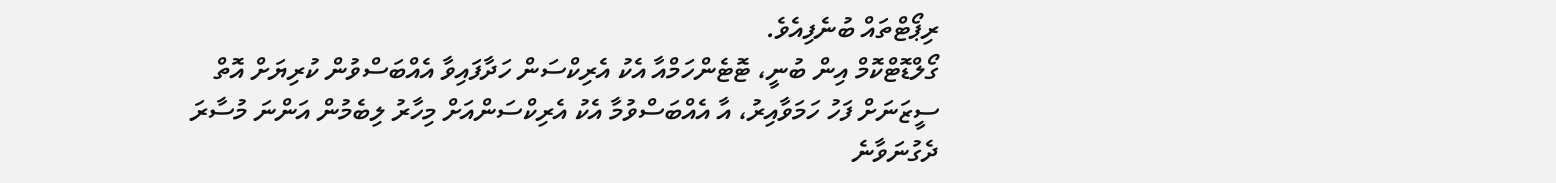ރިޕޯޓްތައް ބުނެފިއެވެ.
ގޯލްޑޮޓްކޮމް އިން ބުނީ، ޓޮޓެންހަމްއާ އެކު އެރިކްސަން ހަދާފައިވާ އެއްބަސްވުން ކުރިޔަށް އޮތް ސީޒަނަށް ފަހު ހަމަވާއިރު، އާ އެއްބަސްވުމާ އެކު އެރިކްސަންއަށް މިހާރު ލިބެމުން އަންނަ މުސާރަ ދެގުނަވާނެ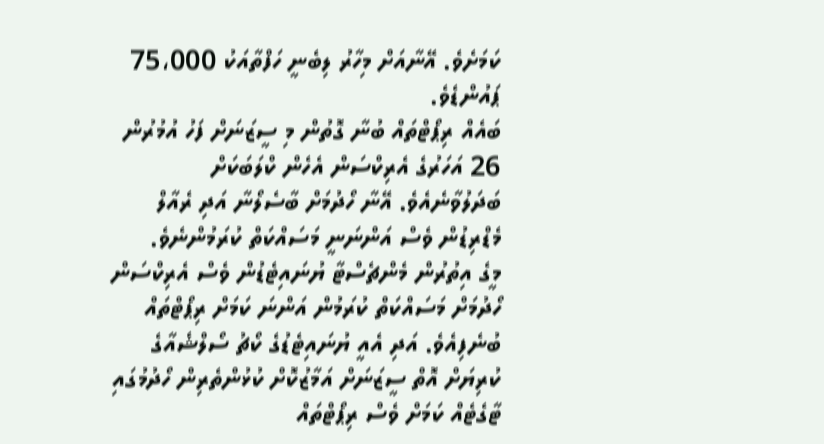ކަމަށެވެ. އޭނާއަށް މިހާރު ލިބެނީ ހަފްތާއަކު 75،000 ޕައުންޑެވެ.
ބައެއް ރިޕޯޓްތައް ބުނާ ގޮތުން މި ސީޒަނަށް ފަހު އުމުރުން 26 އަހަރުގެ އެރިކްސަން އެހެން ކްލަބަކަށް ބަދަލުވާނެއެވެ. އޭނާ ހޯދުމަށް ބާސެލޯނާ އަދި ރެއާލް މެޑްރިޑުން ވެސް އަންނަނީ މަސައްކަތް ކުރަމުންނެވެ.
މީގެ އިތުރުން މެންޗެސްޓާ ޔުނައިޓެޑުން ވެސް އެރިކްސަން ހޯދުމަށް މަސައްކަތް ކުރަމުން އަންނަ ކަމަށް ރިޕޯޓްތައް ބުނެފިއެވެ. އަދި އެއީ ޔުނައިޓެޑުގެ ކޯޗު ސޯލްޝެއާގެ ކުރިޔަށް އޮތް ސީޒަނަށް އަމާޒުކޮށް ކުޅުންތެރިން ހޯދުމުގައި ޓާގެޓެއް ކަމަށް ވެސް ރިޕޯޓްތައް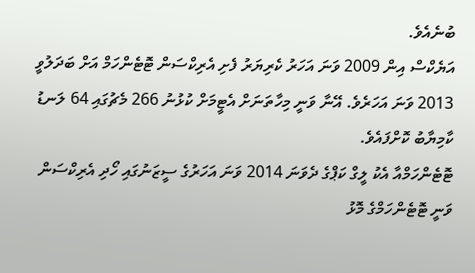ބުނެއެވެ.
އަޔެކްސް އިން 2009 ވަނަ އަހަރު ކެރިޔަރު ފެށި އެރިކްސަން ޓޮޓެންހަމް އަށް ބަދަލުވީ 2013 ވަނަ އަހަރެވެ. އޭނާ ވަނީ މިހާތަނަށް އެޓީމަށް ކުޅުނު 266 މެޗުގައި 64 ލަނޑު ކާމިޔާބު ކޮށްފައެވެ.
ޓޮޓެންހަމްއާ އެކު ލީގް ކަޕްގެ ދެވަނަ 2014 ވަނަ އަހަރުގެ ސީޒަނުގައި ހޯދި އެރިކްސަން ވަނީ ޓޮޓެންހަމްގެ މޮޅު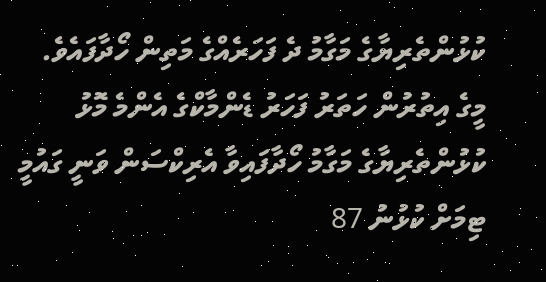ކުޅުންތެރިޔާގެ މަގާމު ދެ ފަހަރެއްގެ މަތިން ހޯދާފައެވެ.
މީގެ އިތުރުން ހަތަރު ފަހަރު ޑެންމާކްގެ އެންމެ މޮޅު ކުޅުންތެރިޔާގެ މަގާމު ހޯދާފައިވާ އެރިކްސަން ވަނީ ގައުމީ ޓިމަށް ކުޅުނު 87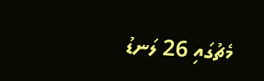މެޗުގައި 26 ލަނޑު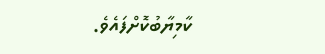ކާމިޔާބުކޮށްފައެވެ.